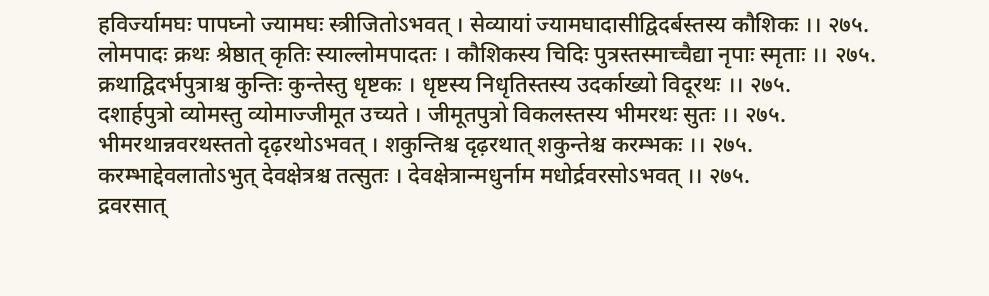हविर्ज्यामघः पापघ्नो ज्यामघः स्त्रीजितोऽभवत् । सेव्यायां ज्यामघादासीद्विदर्बस्तस्य कौशिकः ।। २७५.
लोमपादः क्रथः श्रेष्ठात् कृतिः स्याल्लोमपादतः । कौशिकस्य चिदिः पुत्रस्तस्माच्चैद्या नृपाः स्मृताः ।। २७५.
क्रथाद्विदर्भपुत्राश्च कुन्तिः कुन्तेस्तु धृष्टकः । धृष्टस्य निधृतिस्तस्य उदर्काख्यो विदूरथः ।। २७५.
दशार्हपुत्रो व्योमस्तु व्योमाज्जीमूत उच्यते । जीमूतपुत्रो विकलस्तस्य भीमरथः सुतः ।। २७५.
भीमरथान्नवरथस्ततो दृढ़रथोऽभवत् । शकुन्तिश्च दृढ़रथात् शकुन्तेश्च करम्भकः ।। २७५.
करम्भाद्देवलातोऽभुत् देवक्षेत्रश्च तत्सुतः । देवक्षेत्रान्मधुर्नाम मधोर्द्रवरसोऽभवत् ।। २७५.
द्रवरसात्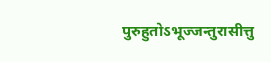पुरुहुतोऽभूज्जन्तुरासीत्तु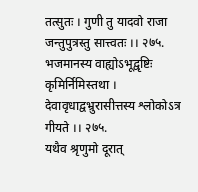तत्सुतः । गुणी तु यादवो राजा जन्तुपुत्रस्तु सात्त्वतः ।। २७५.
भजमानस्य वाह्योऽभूद्वृष्टिः कृमिर्निमिस्तथा । देवावृधाद्वभ्रुरासीत्तस्य श्लोकोऽत्र गीयते ।। २७५.
यथैव श्रृणुमो दूरात्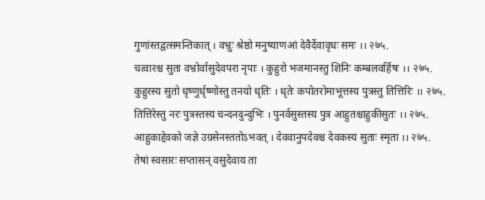गुणांस्तद्वत्समन्तिकात् । वभ्रुः श्रेष्ठो मनुष्याणआं देवैर्देवावृधः समः ।। २७५.
चत्वारश्च सुता वभ्रोर्वासुदेवपरा नृपाः । कुहुरो भजमानस्तु शिनिः कम्बलवर्हिषः ।। २७५.
कुहुरस्य सुतो धृष्णुर्धृष्णोस्तु तनयो धृतिः । धृतेः कपोतरोमाभूत्तस्य पुत्रस्तु तित्तिरिः ।। २७५.
तित्तिरेस्तु नरः पुत्रस्तस्य चन्दनदुन्दुभिः । पुनर्वसुस्तस्य पुत्र आहुतश्चाहुकीसुतः ।। २७५.
आहुकाद्देवको जज्ञे उग्रसेनस्ततोऽभवत् । देववानुपदेवश्च देवकस्य सुताः स्मृता ।। २७५.
तेषां स्वसारः सप्तासन् वसुदेवाय ता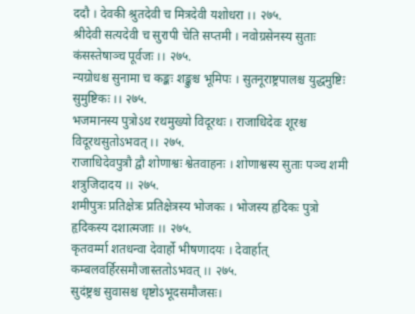ददौ । देवकी श्रुतदेवी च मित्रदेवी यशोधरा ।। २७५.
श्रीदेवी सत्यदेवी च सुरापी चेति सप्तमी । नवोग्रसेनस्य सुताः कंसस्तेषाञ्च पूर्वजः ।। २७५.
न्यग्रोधश्च सुनामा च कङ्कः शङ्कुश्च भूमिपः । सुतनूराष्ट्रपालश्च युद्धमुष्टिः सुमुष्टिकः ।। २७५.
भजमानस्य पुत्रोऽथ रथमुख्यो विदूरथः । राजाधिदेवः शूरश्च विदूरथसुतोऽभवत् ।। २७५.
राजाधिदेवपुत्रौ द्वौ शोणाश्वः श्वेतवाहनः । शोणाश्वस्य सुताः पञ्च शमी शत्रुजिदादय ।। २७५.
शमीपुत्रः प्रतिक्षेत्रः प्रतिक्षेत्रस्य भोजकः । भोजस्य हृदिकः पुत्रो हृदिकस्य दशात्मजाः ।। २७५.
कृतवर्म्मा शतधन्वा देवार्हो भीषणादयः । देवार्हात् कम्बलवर्हिरसमौजास्ततोऽभवत् ।। २७५.
सुदंष्ट्रश्च सुवासश्च धृष्टोऽभूदसमौजसः।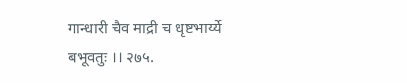गान्धारी चैव माद्री च धृष्टभार्य्ये बभूवतुः ।। २७५.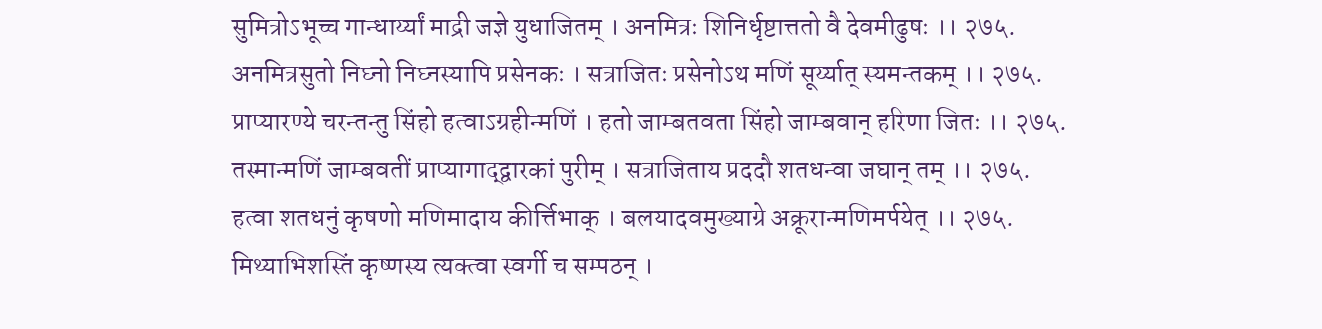सुमित्रोऽभूच्च गान्धार्य्यां माद्री जज्ञे युधाजितम् । अनमित्रः शिनिर्धृष्टात्ततो वै देवमीढुषः ।। २७५.
अनमित्रसुतो निघ्नो निघ्नस्यापि प्रसेनकः । सत्राजितः प्रसेनोऽथ मणिं सूर्य्यात् स्यमन्तकम् ।। २७५.
प्राप्यारण्ये चरन्तन्तु सिंहो हत्वाऽग्रहीन्मणिं । हतो जाम्बतवता सिंहो जाम्बवान् हरिणा जितः ।। २७५.
तस्मान्मणिं जाम्बवतीं प्राप्यागाद्द्वारकां पुरीम् । सत्राजिताय प्रददौ शतधन्वा जघान् तम् ।। २७५.
हत्वा शतधनुं कृषणो मणिमादाय कीर्त्तिभाक् । बलयादवमुख्याग्रे अक्रूरान्मणिमर्पयेत् ।। २७५.
मिथ्याभिशस्तिं कृष्णस्य त्यक्त्वा स्वर्गी च सम्पठन् ।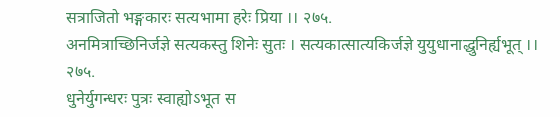सत्राजितो भङ्गकारः सत्यभामा हरेः प्रिया ।। २७५.
अनमित्राच्छिनिर्जज्ञे सत्यकस्तु शिनेः सुतः । सत्यकात्सात्यकिर्जज्ञे युयुधानाद्धुनिर्ह्यभूत् ।। २७५.
धुनेर्युगन्धरः पुत्रः स्वाह्योऽभूत स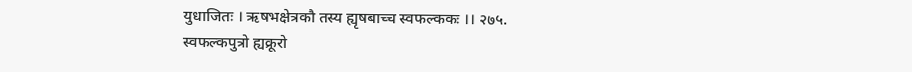युधाजितः । ऋषभक्षेत्रकौ तस्य ह्यृषबाच्च स्वफल्ककः ।। २७५.
स्वफल्कपुत्रो ह्यक्रूरो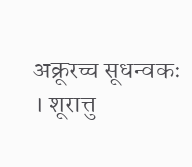अक्रूरच्च सूधन्वकः । शूरात्तु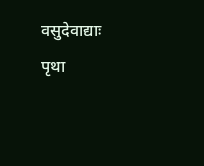वसुदेवाद्याः पृथा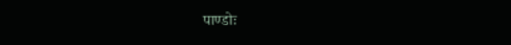पाण्डोः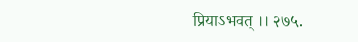प्रियाऽभवत् ।। २७५.